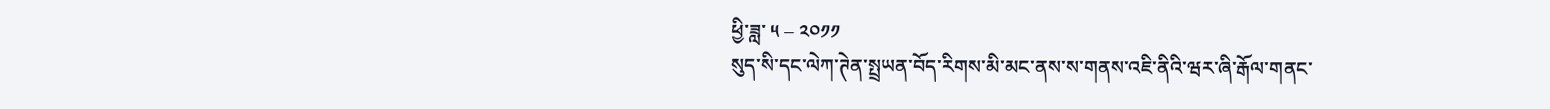ཕྱི་ཟླ་ ༥ – ༢༠༡༡
སུད་སི་དང་ལེཀ་ཊེན་སྤྲཡན་བོད་རིགས་མི་མང་ནས་ས་གནས་འཇི་ནིའི་ཝར་ཞི་རྒོལ་གནང་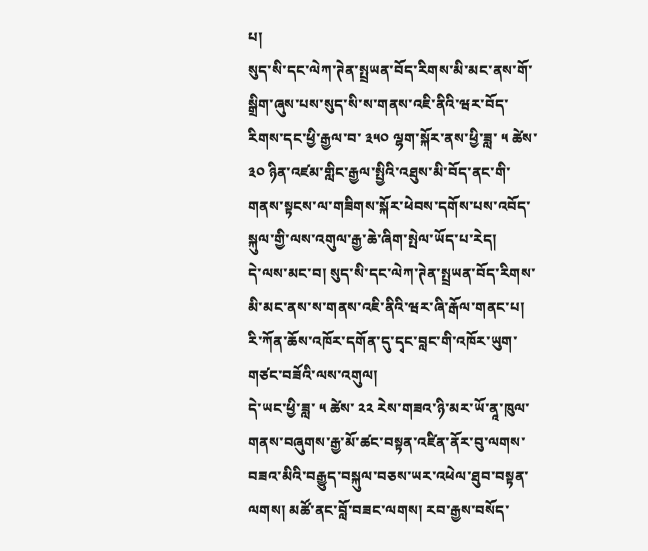པ།
སུད་སི་དང་ལེཀ་ཊེན་སྤྲཡན་བོད་རིགས་མི་མང་ནས་གོ་སྒྲིག་ཞུས་པས་སུད་སི་ས་གནས་འཇི་ནིའི་ཝར་བོད་རིགས་དང་ཕྱི་རྒྱལ་བ་ ༣༥༠ ལྷག་སྐོར་ནས་ཕྱི་ཟླ་ ༥ ཚེས་ ༣༠ ཉིན་འཛམ་གླིང་རྒྱལ་སྤྱིའི་འཐུས་མི་བོད་ནང་གི་གནས་སྟངས་ལ་གཟིགས་སྐོར་ཕེབས་དགོས་པས་འབོད་སྐུལ་གྱི་ལས་འགུལ་རྒྱ་ཆེ་ཞིག་སྤེལ་ཡོད་པ་རེད།
དེ་ལས་མང་བ། སུད་སི་དང་ལེཀ་ཊེན་སྤྲཡན་བོད་རིགས་མི་མང་ནས་ས་གནས་འཇི་ནིའི་ཝར་ཞི་རྒོལ་གནང་པ།
རི་ཀོན་ཆོས་འཁོར་དགོན་དུ་དྭང་བླང་གི་འཁོར་ཡུག་གཙང་བཟོའི་ལས་འགུལ།
དེ་ཡང་ཕྱི་ཟླ་ ༥ ཚེས་ ༢༢ རེས་གཟའ་ཉི་མར་ཡོ་ནཱ་ཁུལ་གནས་བཞུགས་རྒྱ་མོ་ཚང་བསྟན་འཛིན་ནོར་བུ་ལགས་བཟའ་མིའི་བརྒྱུད་བསྐུལ་བཅས་ཡར་འཕེལ་ཐུབ་བསྟན་ལགས། མཚོ་ནང་བློ་བཟང་ལགས། རབ་རྒྱས་བསོད་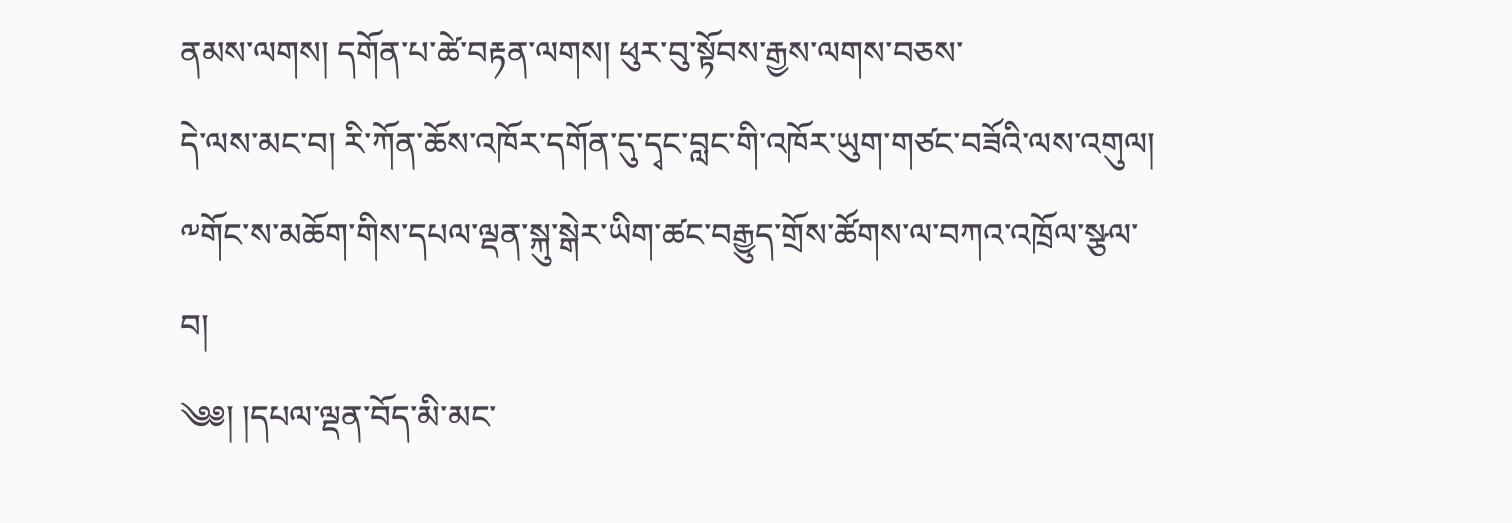ནམས་ལགས། དགོན་པ་ཚེ་བརྟན་ལགས། ཕུར་བུ་སྟོབས་རྒྱས་ལགས་བཅས་
དེ་ལས་མང་བ། རི་ཀོན་ཆོས་འཁོར་དགོན་དུ་དྭང་བླང་གི་འཁོར་ཡུག་གཙང་བཟོའི་ལས་འགུལ།
༸གོང་ས་མཆོག་གིས་དཔལ་ལྡན་སྐུ་སྒེར་ཡིག་ཚང་བརྒྱུད་གྲོས་ཚོགས་ལ་བཀའ་འཁྲོལ་སྩལ་བ།
༄༅། །དཔལ་ལྡན་བོད་མི་མང་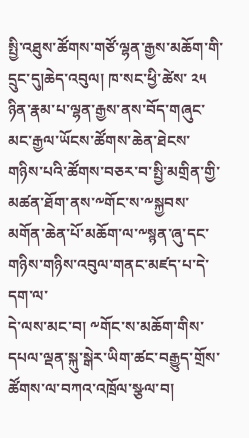སྤྱི་འཐུས་ཚོགས་གཙོ་ལྷན་རྒྱས་མཆོག་གི་དྲུང་དུ།ཆེད་འབུལ། ཁ་སང་ཕྱི་ཚེས་ ༢༥ ཉིན་རྣམ་པ་ལྷན་རྒྱས་ནས་བོད་གཞུང་མང་རྒྱལ་ཡོངས་ཚོགས་ཆེན་ཐེངས་གཉིས་པའི་ཚོགས་བཅར་བ་སྤྱི་མགྲིན་གྱི་མཚན་ཐོག་ནས་༸གོང་ས་༸སྐྱབས་མགོན་ཆེན་པོ་མཆོག་ལ་༸སྙན་ཞུ་དང་གཉིས་གཉིས་འབུལ་གནང་མཛད་པ་དེ་དག་ལ་
དེ་ལས་མང་བ། ༸གོང་ས་མཆོག་གིས་དཔལ་ལྡན་སྐུ་སྒེར་ཡིག་ཚང་བརྒྱུད་གྲོས་ཚོགས་ལ་བཀའ་འཁྲོལ་སྩལ་བ།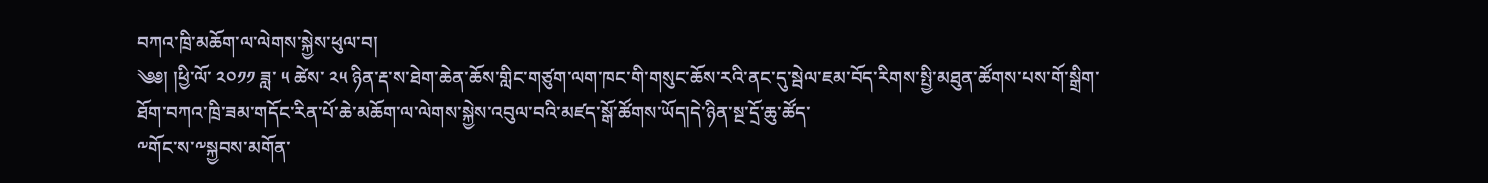བཀའ་ཁྲི་མཆོག་ལ་ལེགས་སྐྱེས་ཕུལ་བ།
༄༅། །ཕྱི་ལོ་ ༢༠༡༡ ཟླ་ ༥ ཚེས་ ༢༥ ཉིན་རྡ་ས་ཐེག་ཆེན་ཆོས་གླིང་གཙུག་ལག་ཁང་གི་གསུང་ཆོས་རའི་ནང་དུ་སྦེལ་ཇམ་བོད་རིགས་སྤྱི་མཐུན་ཚོགས་པས་གོ་སྒྲིག་ཐོག་བཀའ་ཁྲི་ཟམ་གདོང་རིན་པོ་ཆེ་མཆོག་ལ་ལེགས་སྐྱེས་འབུལ་བའི་མཛད་སྒོ་ཚོགས་ཡོད།དེ་ཉིན་སྔ་དྲོ་ཆུ་ཚོད་
༸གོང་ས་༸སྐྱབས་མགོན་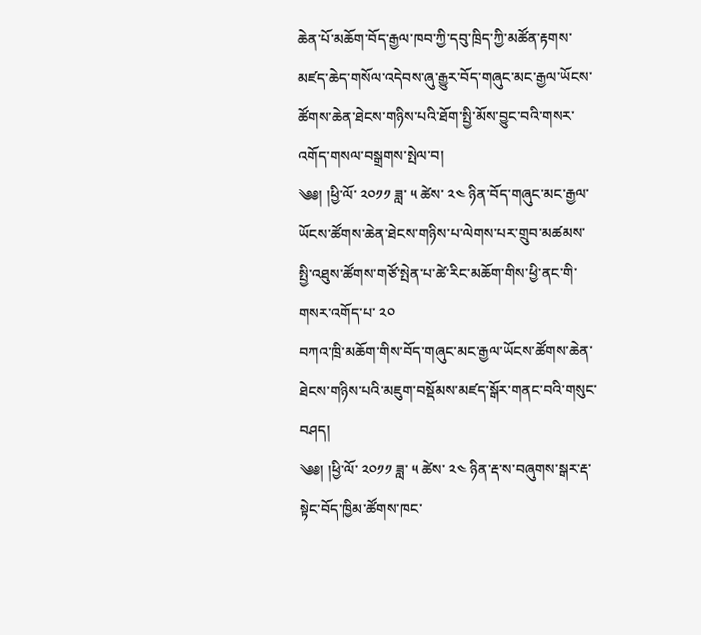ཆེན་པོ་མཆོག་བོད་རྒྱལ་ཁབ་ཀྱི་དབུ་ཁྲིད་ཀྱི་མཚོན་རྟགས་མཛད་ཆེད་གསོལ་འདེབས་ཞུ་རྒྱུར་བོད་གཞུང་མང་རྒྱལ་ཡོངས་ཚོགས་ཆེན་ཐེངས་གཉིས་པའི་ཐོག་སྤྱི་མོས་བྱུང་བའི་གསར་འགོད་གསལ་བསྒྲགས་སྤེལ་བ།
༄༅། །ཕྱི་ལོ་ ༢༠༡༡ ཟླ་ ༥ ཚེས་ ༢༤ ཉིན་བོད་གཞུང་མང་རྒྱལ་ཡོངས་ཚོགས་ཆེན་ཐེངས་གཉིས་པ་ལེགས་པར་གྲུབ་མཚམས་སྤྱི་འཐུས་ཚོགས་གཙོ་སྤེན་པ་ཚེ་རིང་མཆོག་གིས་ཕྱི་ནང་གི་གསར་འགོད་པ་ ༢༠
བཀའ་ཁྲི་མཆོག་གིས་བོད་གཞུང་མང་རྒྱལ་ཡོངས་ཚོགས་ཆེན་ཐེངས་གཉིས་པའི་མཇུག་བསྡོམས་མཛད་སྒོར་གནང་བའི་གསུང་བཤད།
༄༅། །ཕྱི་ལོ་ ༢༠༡༡ ཟླ་ ༥ ཚེས་ ༢༤ ཉིན་རྡ་ས་བཞུགས་སྒར་རྡ་སྟེང་བོད་ཁྱིམ་ཚོགས་ཁང་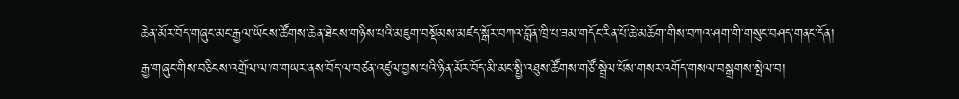ཆེན་མོར་བོད་གཞུང་མང་རྒྱལ་ཡོངས་ཚོགས་ཆེན་ཐེངས་གཉིས་པའི་མཇུག་བསྡོམས་མཛད་སྒོར་བཀའ་བློན་ཁྲི་པ་ཟམ་གདོང་རིན་པོ་ཆེ་མཆོག་གིས་བཀའ་ཤག་གི་གསུང་བཤད་གནང་དོན།
རྒྱ་གཞུང་གིས་བཅིངས་འགྲོལ་ལ་ཁ་གཡར་ནས་བོད་ལ་བཙན་འཛུལ་བྱས་པའི་ཉིན་མོར་བོད་མི་མང་སྤྱི་འཐུས་ཚོགས་གཙོ་སྦྲེལ་པོས་གསར་འགོད་གསལ་བསྒྲགས་སྤེལ་བ།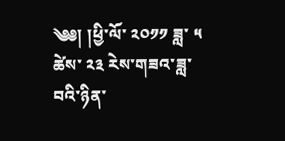༄༅། །ཕྱི་ལོ་ ༢༠༡༡ ཟླ་ ༥ ཚེས་ ༢༣ རེས་གཟའ་ཟླ་བའི་ཉིན་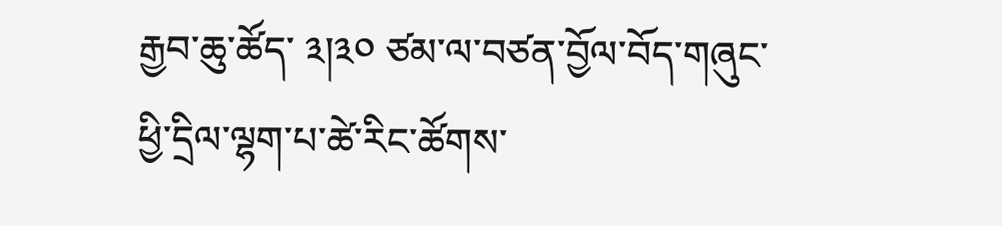རྒྱབ་ཆུ་ཚོད་ ༣།༣༠ ཙམ་ལ་བཙན་བྱོལ་བོད་གཞུང་ཕྱི་དྲིལ་ལྷག་པ་ཚེ་རིང་ཚོགས་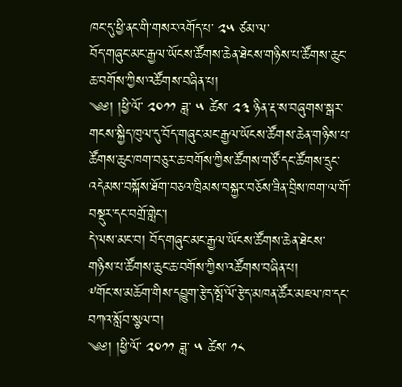ཁང་དུ་ཕྱི་ནང་གི་གསར་འགོད་པ་ ༢༥ ཙམ་ལ་
བོད་གཞུང་མང་རྒྱལ་ཡོངས་ཚོགས་ཆེན་ཐེངས་གཉིས་པ་ཚོགས་ཆུང་ཆ་བགོས་ཀྱིས་འཚོགས་བཞིན་པ།
༄༅། །ཕྱི་ལོ་ ༢༠༡༡ ཟླ་ ༥ ཚེས་ ༢༣ ཉིན་རྡ་ས་བཞུགས་སྒར་གངས་སྐྱིད་ཁུལ་དུ་བོད་གཞུང་མང་རྒྱལ་ཡོངས་ཚོགས་ཆེན་གཉིས་པ་ཚོགས་ཆུང་ཁག་བཅུར་ཆ་བགོས་ཀྱིས་ཚོགས་གཙོ་དང་ཚོགས་དྲུང་འདེམས་བསྐོས་ཐོག་བཅའ་ཁྲིམས་བསྐྱར་བཅོས་ཟིན་བྲིས་ཁག་ལ་གོ་བསྡུར་དང་བགྲོ་གླེང་།
དེ་ལས་མང་བ། བོད་གཞུང་མང་རྒྱལ་ཡོངས་ཚོགས་ཆེན་ཐེངས་གཉིས་པ་ཚོགས་ཆུང་ཆ་བགོས་ཀྱིས་འཚོགས་བཞིན་པ།
༸གོང་ས་མཆོག་གིས་དབྱུག་རྩེད་སྤོ་ལོ་རྩེད་མཁན་ཚོར་མཇལ་ཁ་དང་བཀའ་སློབ་སྩལ་བ།
༄༅། །ཕྱི་ལོ་ ༢༠༡༡ ཟླ་ ༥ ཚེས་ ༡༨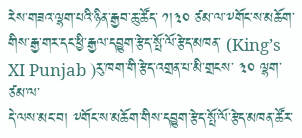རེས་གཟའ་ལྷག་པའི་ཉིན་རྒྱབ་ཆུ་ཚོད་ ༡།༣༠ ཙམ་ལ་༸གོང་ས་མཆོག་གིས་རྒྱ་གར་དང་ཕྱི་རྒྱལ་དབྱུག་རྩེད་སྤོ་ལོ་རྩེད་མཁན་ (King’s XI Punjab )རུ་ཁག་གི་རྩེད་འགྲན་པ་མི་གྲངས་ ༣༠ ལྷག་ཙམ་ལ་
དེ་ལས་མང་བ། ༸གོང་ས་མཆོག་གིས་དབྱུག་རྩེད་སྤོ་ལོ་རྩེད་མཁན་ཚོར་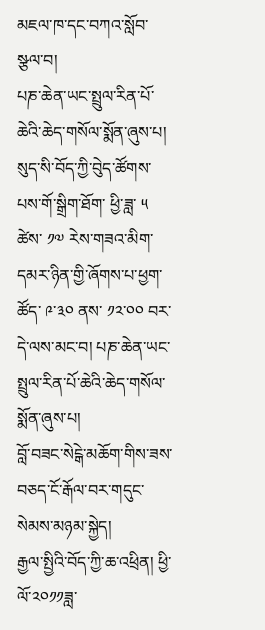མཇལ་ཁ་དང་བཀའ་སློབ་སྩལ་བ།
པཎ་ཆེན་ཡང་སྤྲུལ་རིན་པོ་ཆེའི་ཆེད་གསོལ་སྨོན་ཞུས་པ།
སུད་སི་བོད་ཀྱི་བེུད་ཚོགས་པས་གོ་སྒྲིག་ཐོག་ ཕྱི་ཟླ་ ༥ ཚེས་ ༡༧ རེས་གཟའ་མིག་དམར་ཉིན་གྱི་ཞོགས་པ་ཕྱག་ཚོད་ ༩་༣༠ ནས་ ༡༢་༠༠ བར་
དེ་ལས་མང་བ། པཎ་ཆེན་ཡང་སྤྲུལ་རིན་པོ་ཆེའི་ཆེད་གསོལ་སྨོན་ཞུས་པ།
བློ་བཟང་སེངྒེ་མཆོག་གིས་ཟས་བཅད་ངོ་རྒོལ་བར་གདུང་སེམས་མཉམ་སྐྱེད།
རྒྱལ་སྤྱིའི་བོད་ཀྱི་ཆ་འཕྲིན། ཕྱི་ལོ་༢༠༡༡ཟླ་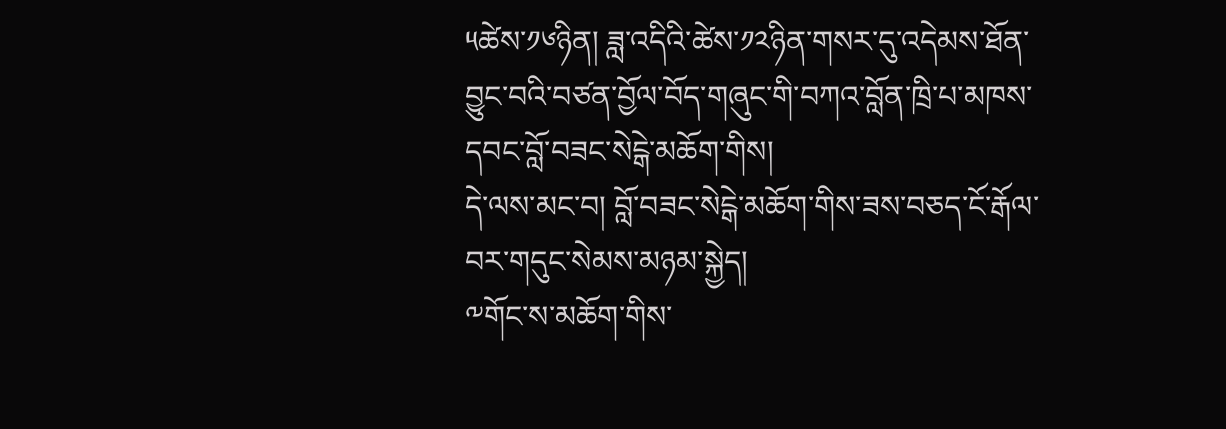༥ཚེས་༡༦ཉིན། ཟླ་འདིའི་ཚེས་༡༢ཉིན་གསར་དུ་འདེམས་ཐོན་བྱུང་བའི་བཙན་བྱོལ་བོད་གཞུང་གི་བཀའ་བློན་ཁྲི་པ་མཁས་དབང་བློ་བཟང་སེངྒེ་མཆོག་གིས།
དེ་ལས་མང་བ། བློ་བཟང་སེངྒེ་མཆོག་གིས་ཟས་བཅད་ངོ་རྒོལ་བར་གདུང་སེམས་མཉམ་སྐྱེད།
༸གོང་ས་མཆོག་གིས་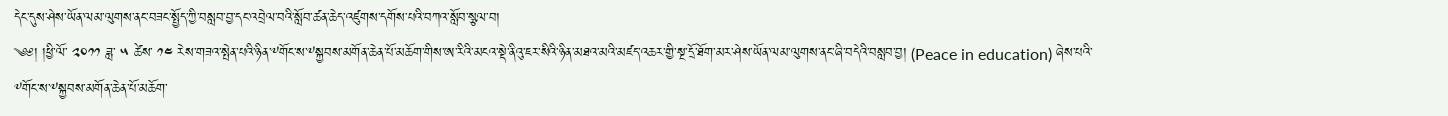དེང་དུས་ཤེས་ཡོན་ལམ་ལུགས་ནང་བཟང་སྤྱོད་ཀྱི་བསླབ་བྱ་དང་འབྲེལ་བའི་སློབ་ཚན་ཆེད་འཛུགས་དགོས་པའི་བཀའ་སློབ་སྩལ་བ།
༄༅། །ཕྱི་ལོ་ ༢༠༡༡ ཟླ་ ༥ ཚེས་ ༡༤ རེས་གཟའ་སྤེན་པའི་ཉིན་༸གོང་ས་༸སྐྱབས་མགོན་ཆེན་པོ་མཆོག་གིས་ཨ་རིའི་མངའ་སྡེ་ནིའུ་ཇར་སིའི་ཉིན་མཐའ་མའི་མཛད་འཆར་གྱི་སྔ་དྲོ་ཐོག་མར་ཤེས་ཡོན་ལམ་ལུགས་ནང་ཞི་བདེའི་བསླབ་བྱ། (Peace in education) ཞེས་པའི་
༸གོང་ས་༸སྐྱབས་མགོན་ཆེན་པོ་མཆོག་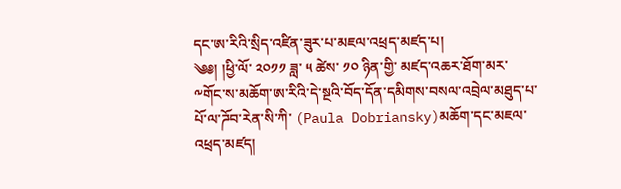དང་ཨ་རིའི་སྲིད་འཛིན་ཟུར་པ་མཇལ་འཕྲད་མཛད་པ།
༄༅། །ཕྱི་ལོ་ ༢༠༡༡ ཟླ་ ༥ ཚེས་ ༡༠ ཉིན་གྱི་ མཛད་འཆར་ཐོག་མར་༸གོང་ས་མཆོག་ཨ་རིའི་དེ་སྔའི་བོད་དོན་དམིགས་བསལ་འབྲེལ་མཐུད་པ་པོ་ལ་ཌོབ་རེན་སི་ཀི་ (Paula Dobriansky)མཆོག་དང་མཇལ་འཕྲད་མཛད།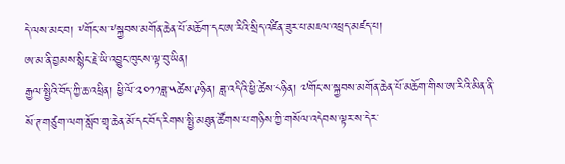དེ་ལས་མང་བ། ༸གོང་ས་༸སྐྱབས་མགོན་ཆེན་པོ་མཆོག་དང་ཨ་རིའི་སྲིད་འཛིན་ཟུར་པ་མཇལ་འཕྲད་མཛད་པ།
ཨ་མ་ནི་བྱམས་སྙིང་རྗེ་ཡི་འབྱུང་ཁུངས་ལྟ་བུ་ཡིན།
རྒྱལ་སྤྱིའི་བོད་ཀྱི་ཆ་འཕྲིན། ཕྱི་ལོ་༢༠༡༡ཟླ་༥ཚེས་༩ཉིན། ཟླ་འདིའི་ཕྱི་ཚེས་༨ཉིན། ༧གོང་ས་སྐྱབས་མགོན་ཆེན་པོ་མཆོག་གིས་ཨ་རིའི་མིན་ནི་སོ་ཊ་གཙུག་ལག་སློབ་གྲྭ་ཆེན་མོ་དང་བོད་རིགས་སྤྱི་མཐུན་ཚོགས་པ་གཉིས་ཀྱི་གསོལ་འདེབས་ལྟར་ས་དེར་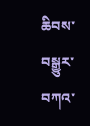ཆིབས་བསྒྱུར་བཀའ་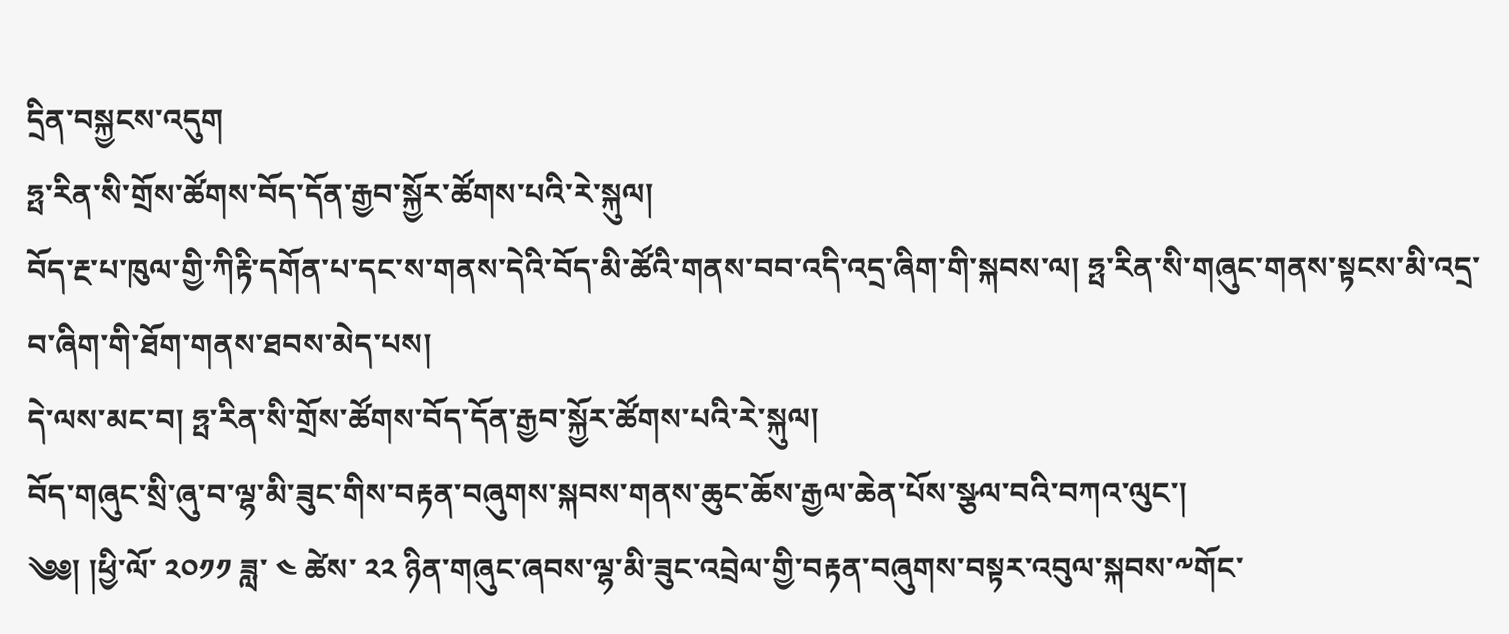དྲིན་བསྐྱངས་འདུག
ཧྤ་རིན་སི་གྲོས་ཚོགས་བོད་དོན་རྒྱབ་སྐྱོར་ཚོགས་པའི་རེ་སྐུལ།
བོད་རྔ་པ་ཁུལ་གྱི་ཀིརྟི་དགོན་པ་དང་ས་གནས་དེའི་བོད་མི་ཚོའི་གནས་བབ་འདི་འདྲ་ཞིག་གི་སྐབས་ལ། ཧྤ་རིན་སི་གཞུང་གནས་སྟངས་མི་འདྲ་བ་ཞིག་གི་ཐོག་གནས་ཐབས་མེད་པས།
དེ་ལས་མང་བ། ཧྤ་རིན་སི་གྲོས་ཚོགས་བོད་དོན་རྒྱབ་སྐྱོར་ཚོགས་པའི་རེ་སྐུལ།
བོད་གཞུང་སྲི་ཞུ་བ་ལྷ་མི་ཟུང་གིས་བརྟན་བཞུགས་སྐབས་གནས་ཆུང་ཆོས་རྒྱལ་ཆེན་པོས་སྩལ་བའི་བཀའ་ལུང་།
༄༅། །ཕྱི་ལོ་ ༢༠༡༡ ཟླ་ ༤ ཚེས་ ༢༢ ཉིན་གཞུང་ཞབས་ལྷ་མི་ཟུང་འབྲེལ་གྱི་བརྟན་བཞུགས་བསྟར་འབུལ་སྐབས་༸གོང་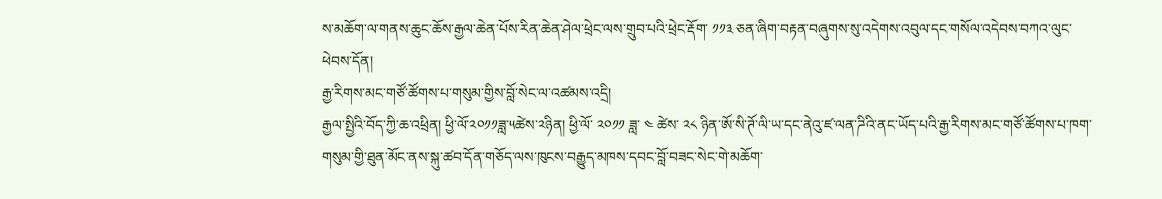ས་མཆོག་ལ་གནས་ཆུང་ཆོས་རྒྱལ་ཆེན་པོས་རིན་ཆེན་ཤེལ་ཕྲེང་ལས་གྲུབ་པའི་ཕྲེང་རྡོག་ ༡༡༣ ཅན་ཞིག་བརྟན་བཞུགས་སུ་འདེགས་འབུལ་དང་གསོལ་འདེབས་བཀའ་ལུང་ཕེབས་དོན།
རྒྱ་རིགས་མང་གཙོ་ཚོགས་པ་གསུམ་གྱིས་བློ་སེང་ལ་འཚམས་འདྲི།
རྒྱལ་སྤྱིའི་བོད་ཀྱི་ཆ་འཕྲིན། ཕྱི་ལོ་༢༠༡༡ཟླ་༥ཚེས་༢ཉིན། ཕྱི་ལོ་ ༢༠༡༡ ཟླ་ ༤ ཚེས་ ༢༨ ཉིན་ཨོ་སི་ཊོ་ལི་ཡ་དང་ནེའུ་ཛ་ལན་ཌིའི་ནང་ཡོད་པའི་རྒྱ་རིགས་མང་གཙོ་ཚོགས་པ་ཁག་གསུམ་གྱི་ཐུན་མོང་ནས་སྐུ་ཚབ་དོན་གཅོད་ལས་ཁུངས་བརྒྱུད་མཁས་དབང་བློ་བཟང་སེང་གེ་མཆོག་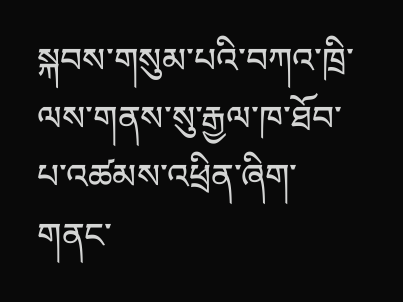སྐབས་གསུམ་པའི་བཀའ་ཁྲི་ལས་གནས་སུ་རྒྱལ་ཁ་ཐོབ་པ་འཚམས་འཕྲིན་ཞིག་གནང་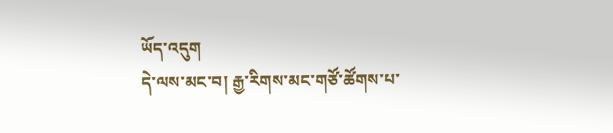ཡོད་འདུག
དེ་ལས་མང་བ། རྒྱ་རིགས་མང་གཙོ་ཚོགས་པ་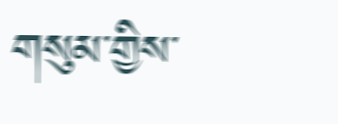གསུམ་གྱིས་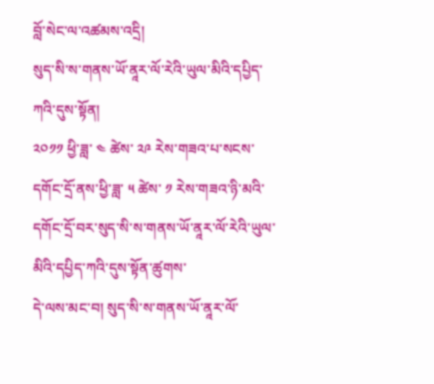བློ་སེང་ལ་འཚམས་འདྲི།
སུད་སི་ས་གནས་ཡོ་ནཱར་ལོ་རེའི་ཡུལ་མིའི་དཔྱིད་ཀའི་དུས་སྟོན།
༢༠༡༡ ཕྱི་ཟླ་ ༤ ཚེས་ ༢༩ རེས་གཟའ་པ་སངས་དགོང་དྲོ་ནས་ཕྱི་ཟླ་ ༥ ཚེས་ ༡ རེས་གཟའ་ཉི་མའི་དགོང་དྲོ་བར་སུད་སི་ས་གནས་ཡོ་ནཱར་ལོ་རེའི་ཡུལ་མིའི་དཔྱིད་ཀའི་དུས་སྟོན་ཚུགས་
དེ་ལས་མང་བ། སུད་སི་ས་གནས་ཡོ་ནཱར་ལོ་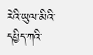རེའི་ཡུལ་མིའི་དཔྱིད་ཀའི་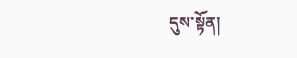དུས་སྟོན།